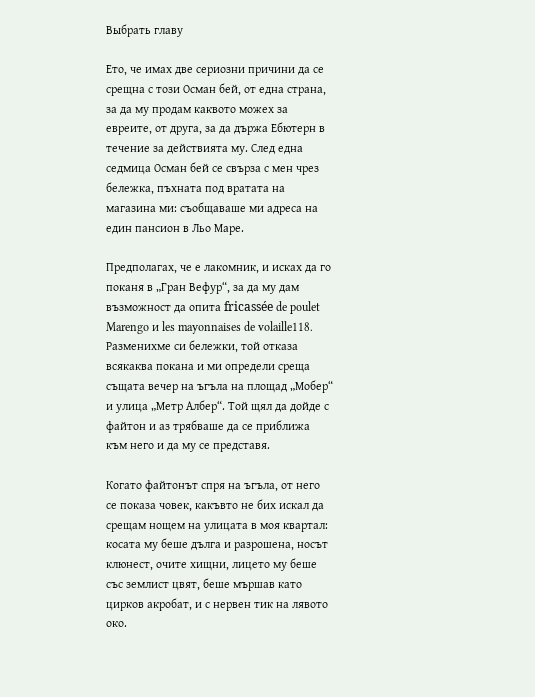Выбрать главу

Ето, че имах две сериозни причини да се срещна с този Осман бей, от една страна, за да му продам каквото можех за евреите, от друга, за да държа Ебютерн в течение за действията му. След една седмица Осман бей се свърза с мен чрез бележка, пъхната под вратата на магазина ми: съобщаваше ми адреса на един пансион в Льо Маре.

Предполагах, че е лакомник, и исках да го поканя в „Гран Вефур“, за да му дам възможност да опита fricassée de poulet Marengo и les mayonnaises de volaille118. Разменихме си бележки, той отказа всякаква покана и ми определи среща същата вечер на ъгъла на площад „Мобер“ и улица „Метр Албер“. Той щял да дойде с файтон и аз трябваше да се приближа към него и да му се представя.

Когато файтонът спря на ъгъла, от него се показа човек, какъвто не бих искал да срещам нощем на улицата в моя квартал: косата му беше дълга и разрошена, носът клюнест, очите хищни, лицето му беше със землист цвят, беше мършав като цирков акробат, и с нервен тик на лявото око.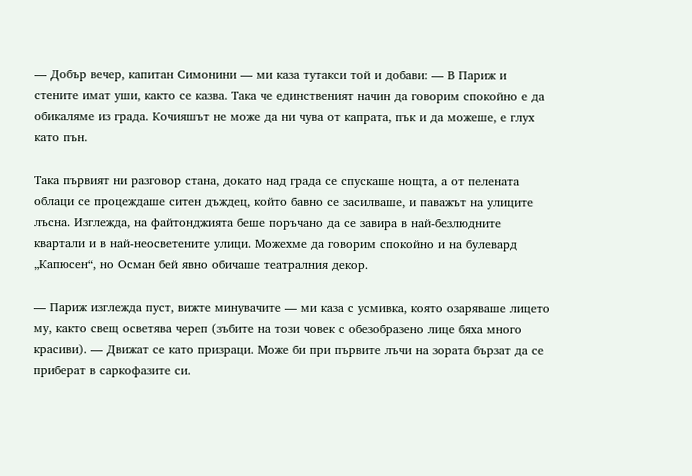— Добър вечер, капитан Симонини — ми каза тутакси той и добави: — В Париж и стените имат уши, както се казва. Така че единственият начин да говорим спокойно е да обикаляме из града. Кочияшът не може да ни чува от капрата, пък и да можеше, е глух като пън.

Така първият ни разговор стана, докато над града се спускаше нощта, а от пелената облаци се процеждаше ситен дъждец, който бавно се засилваше, и паважът на улиците лъсна. Изглежда, на файтонджията беше поръчано да се завира в най-безлюдните квартали и в най-неосветените улици. Можехме да говорим спокойно и на булевард „Капюсен“, но Осман бей явно обичаше театралния декор.

— Париж изглежда пуст, вижте минувачите — ми каза с усмивка, която озаряваше лицето му, както свещ осветява череп (зъбите на този човек с обезобразено лице бяха много красиви). — Движат се като призраци. Може би при първите лъчи на зората бързат да се приберат в саркофазите си.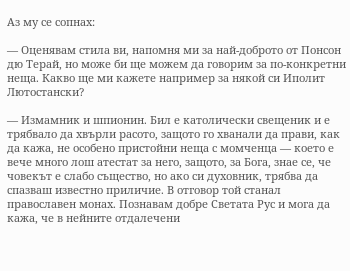Аз му се сопнах:

— Оценявам стила ви, напомня ми за най-доброто от Понсон дю Терай, но може би ще можем да говорим за по-конкретни неща. Какво ще ми кажете например за някой си Иполит Лютостански?

— Измамник и шпионин. Бил е католически свещеник и е трябвало да хвърли расото, защото го хванали да прави, как да кажа, не особено пристойни неща с момченца — което е вече много лош атестат за него, защото, за Бога, знае се, че човекът е слабо същество, но ако си духовник, трябва да спазваш известно приличие. В отговор той станал православен монах. Познавам добре Светата Рус и мога да кажа, че в нейните отдалечени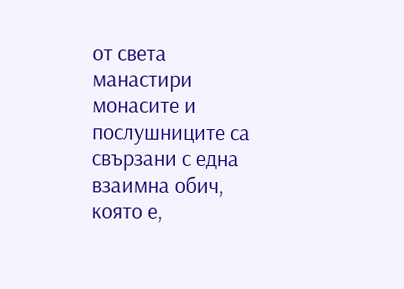от света манастири монасите и послушниците са свързани с една взаимна обич, която е,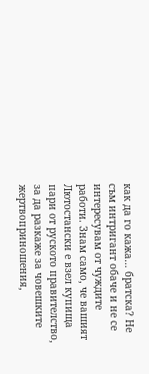как да го кажа… братска? Не съм интригант обаче и не се интересувам от чуждите работи. Знам само, че вашият Лютостански е взел купища пари от руското правителство, за да разкаже за човешките жертвоприношения,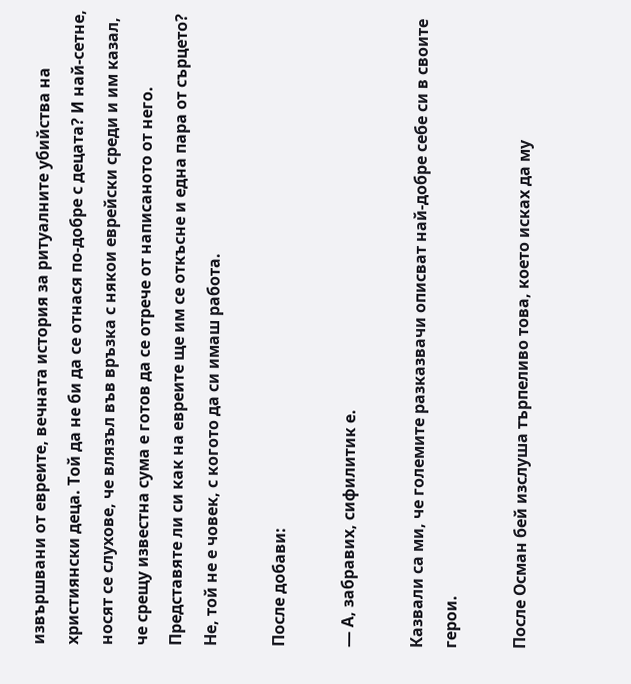извършвани от евреите, вечната история за ритуалните убийства на християнски деца. Той да не би да се отнася по-добре с децата? И най-сетне, носят се слухове, че влязъл във връзка с някои еврейски среди и им казал, че срещу известна сума е готов да се отрече от написаното от него. Представяте ли си как на евреите ще им се откъсне и една пара от сърцето? Не, той не е човек, с когото да си имаш работа.

После добави:

— А, забравих, сифилитик е.

Казвали са ми, че големите разказвачи описват най-добре себе си в своите герои.

После Осман бей изслуша търпеливо това, което исках да му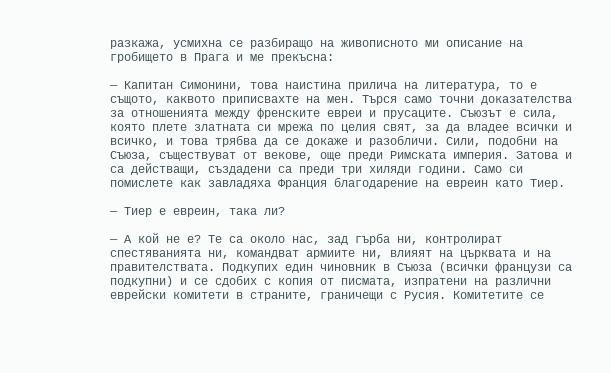разкажа, усмихна се разбиращо на живописното ми описание на гробището в Прага и ме прекъсна:

— Капитан Симонини, това наистина прилича на литература, то е същото, каквото приписвахте на мен. Търся само точни доказателства за отношенията между френските евреи и прусаците. Съюзът е сила, която плете златната си мрежа по целия свят, за да владее всички и всичко, и това трябва да се докаже и разобличи. Сили, подобни на Съюза, съществуват от векове, още преди Римската империя. Затова и са действащи, създадени са преди три хиляди години. Само си помислете как завладяха Франция благодарение на евреин като Тиер.

— Тиер е евреин, така ли?

— А кой не е? Те са около нас, зад гърба ни, контролират спестяванията ни, командват армиите ни, влияят на църквата и на правителствата. Подкупих един чиновник в Съюза (всички французи са подкупни) и се сдобих с копия от писмата, изпратени на различни еврейски комитети в страните, граничещи с Русия. Комитетите се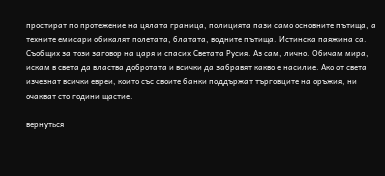простират по протежение на цялата граница, полицията пази само основните пътища, а техните емисари обикалят полетата, блатата, водните пътища. Истинска паяжина са. Съобщих за този заговор на царя и спасих Светата Русия. Аз сам, лично. Обичам мира, искам в света да властва добротата и всички да забравят какво е насилие. Ако от света изчезнат всички евреи, които със своите банки поддържат търговците на оръжия, ни очакват сто години щастие.

вернуться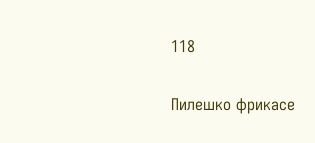118

Пилешко фрикасе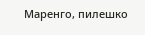Маренго, пилешко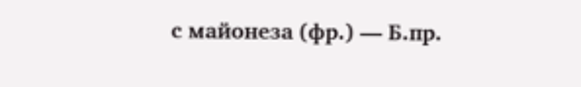с майонеза (фр.) — Б.пр.